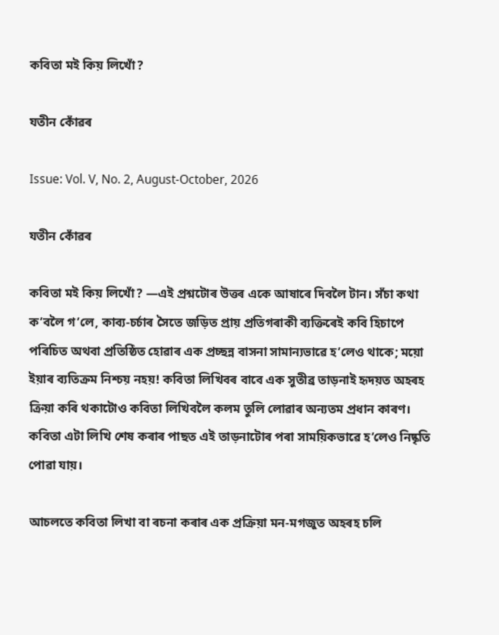কবিতা মই কিয় লিখোঁ?

যতীন কোঁৱৰ

Issue: Vol. V, No. 2, August-October, 2026

যতীন কোঁৱৰ

কবিতা মই কিয় লিখোঁ? —এই প্ৰশ্নটোৰ উত্তৰ একে আষাৰে দিবলৈ টান। সঁচা কথা ক’বলৈ গ’লে, কাব্য-চৰ্চাৰ সৈতে জড়িত প্ৰায় প্ৰতিগৰাকী ব্যক্তিৰেই কবি হিচাপে পৰিচিত অথবা প্ৰতিষ্ঠিত হোৱাৰ এক প্ৰচ্ছন্ন বাসনা সামান্যভাৱে হ’লেও থাকে; ময়ো ইয়াৰ ব্যতিক্ৰম নিশ্চয় নহয়! কবিতা লিখিবৰ বাবে এক সুতীব্ৰ তাড়নাই হৃদয়ত অহৰহ ক্ৰিয়া কৰি থকাটোও কবিতা লিখিবলৈ কলম তুলি লোৱাৰ অন্যতম প্ৰধান কাৰণ। কবিতা এটা লিখি শেষ কৰাৰ পাছত এই তাড়নাটোৰ পৰা সাময়িকভাৱে হ’লেও নিষ্কৃতি পোৱা যায়।

আচলতে কবিতা লিখা বা ৰচনা কৰাৰ এক প্ৰক্ৰিয়া মন-মগজুত অহৰহ চলি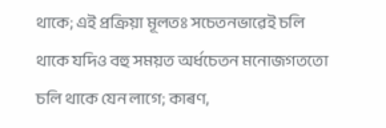থাকে; এই প্ৰক্ৰিয়া মূলতঃ সচেতনভাৱেই চলি থাকে যদিও বহু সময়ত অৰ্ধচেতন মনোজগততো চলি থাকে যেন লাগে; কাৰণ,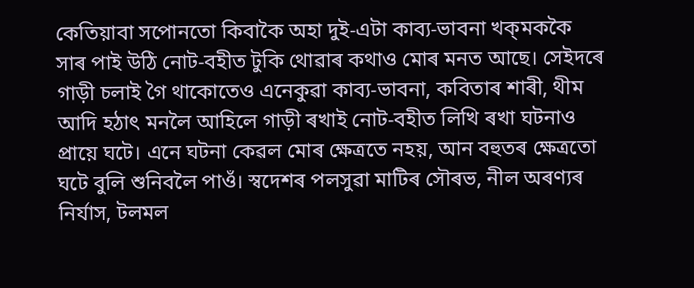কেতিয়াবা সপোনতো কিবাকৈ অহা দুই-এটা কাব্য-ভাবনা খক্‌মককৈ সাৰ পাই উঠি নোট-বহীত টুকি থোৱাৰ কথাও মোৰ মনত আছে। সেইদৰে গাড়ী চলাই গৈ থাকোতেও এনেকুৱা কাব্য-ভাবনা, কবিতাৰ শাৰী, থীম আদি হঠাৎ মনলৈ আহিলে গাড়ী ৰখাই নোট-বহীত লিখি ৰখা ঘটনাও প্ৰায়ে ঘটে। এনে ঘটনা কেৱল মোৰ ক্ষেত্ৰতে নহয়, আন বহুতৰ ক্ষেত্ৰতো ঘটে বুলি শুনিবলৈ পাওঁ। স্বদেশৰ পলসুৱা মাটিৰ সৌৰভ, নীল অৰণ্যৰ নিৰ্যাস, টলমল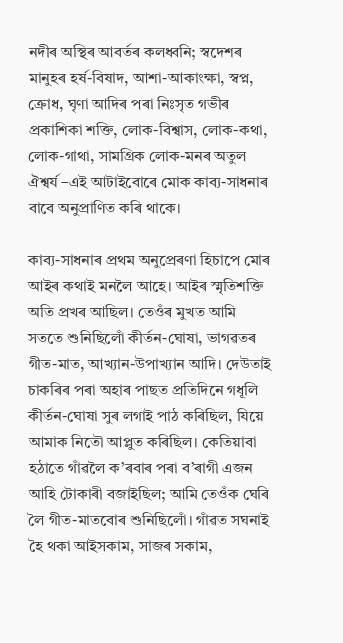নদীৰ অস্থিৰ আবৰ্তৰ কলধ্বনি; স্বদেশৰ মানুহৰ হৰ্ষ-বিষাদ, আশা-আকাংক্ষা, স্বপ্ন, ক্ৰোধ, ঘৃণা আদিৰ পৰা নিঃসৃত গভীৰ প্ৰকাশিকা শক্তি, লোক-বিশ্বাস, লোক-কথা, লোক-গাথা, সামগ্ৰিক লোক-মনৰ অতুল ঐশ্বৰ্য –এই আটাইবোৰে মোক কাব্য-সাধনাৰ বাবে অনুপ্ৰাণিত কৰি থাকে।

কাব্য-সাধনাৰ প্ৰথম অনুপ্ৰেৰণা হিচাপে মোৰ আইৰ কথাই মনলৈ আহে। আইৰ স্মৃতিশক্তি অতি প্ৰখৰ আছিল। তেওঁৰ মুখত আমি সততে শুনিছিলোঁ কীৰ্তন-ঘোষা, ভাগৱতৰ গীত-মাত, আখ্যান-উপাখ্যান আদি। দেউতাই চাকৰিৰ পৰা অহাৰ পাছত প্ৰতিদিনে গধূলি কীৰ্তন-ঘোষা সুৰ লগাই পাঠ কৰিছিল, যিয়ে আমাক নিতৌ আপ্লুত কৰিছিল। কেতিয়াবা হঠাতে গাঁৱলৈ ক’ৰবাৰ পৰা ব’ৰাগী এজন আহি টোকাৰী বজাইছিল; আমি তেওঁক ঘেৰি লৈ গীত-মাতবোৰ শুনিছিলোঁ। গাঁৱত সঘনাই হৈ থকা আইসকাম, সাজৰ সকাম,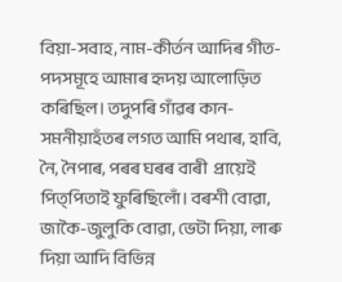বিয়া-সবাহ, নাম-কীৰ্তন আদিৰ গীত-পদসমূহে আমাৰ হৃদয় আলোড়িত কৰিছিল। তদুপৰি গাঁৱৰ কান-সমনীয়াহঁতৰ লগত আমি পথাৰ, হাবি, নৈ, নৈপাৰ, পৰৰ ঘৰৰ বাৰী  প্ৰায়েই পিত্‌পিতাই ফুৰিছিলোঁ। বৰশী বোৱা, জাকৈ-জুলুকি বোৱা, ভেটা দিয়া, লাৰু দিয়া আদি বিভিন্ন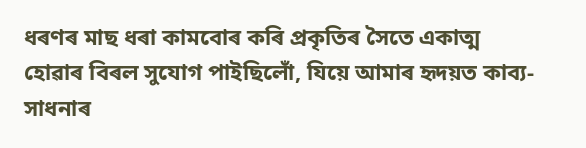ধৰণৰ মাছ ধৰা কামবোৰ কৰি প্ৰকৃতিৰ সৈতে একাত্ম হোৱাৰ বিৰল সুযোগ পাইছিলোঁ, যিয়ে আমাৰ হৃদয়ত কাব্য-সাধনাৰ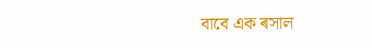বাবে এক ৰসাল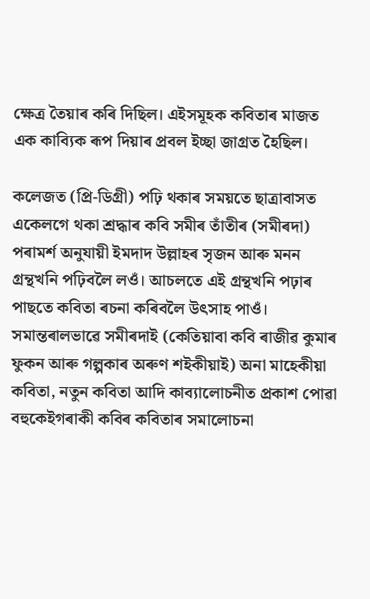ক্ষেত্ৰ তৈয়াৰ কৰি দিছিল। এইসমূহক কবিতাৰ মাজত এক কাব্যিক ৰূপ দিয়াৰ প্ৰবল ইচ্ছা জাগ্ৰত হৈছিল।

কলেজত (প্ৰি-ডিগ্ৰী) পঢ়ি থকাৰ সময়তে ছাত্ৰাবাসত একেলগে থকা শ্ৰদ্ধাৰ কবি সমীৰ তাঁতীৰ (সমীৰদা) পৰামৰ্শ অনুযায়ী ইমদাদ উল্লাহৰ সৃজন আৰু মনন গ্ৰন্থখনি পঢ়িবলৈ লওঁ। আচলতে এই গ্ৰন্থখনি পঢ়াৰ পাছতে কবিতা ৰচনা কৰিবলৈ উৎসাহ পাওঁ। সমান্তৰালভাৱে সমীৰদাই (কেতিয়াবা কবি ৰাজীৱ কুমাৰ ফুকন আৰু গল্পকাৰ অৰুণ শইকীয়াই) অনা মাহেকীয়া কবিতা, নতুন কবিতা আদি কাব্যালোচনীত প্ৰকাশ পোৱা বহুকেইগৰাকী কবিৰ কবিতাৰ সমালোচনা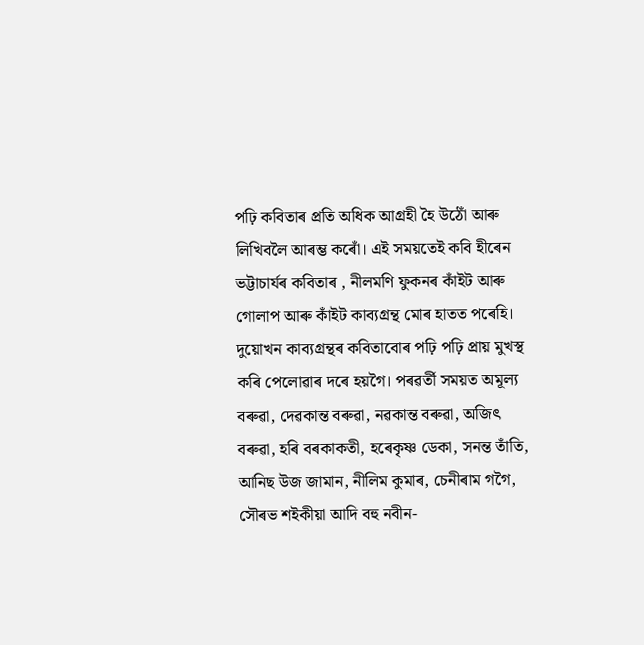পঢ়ি কবিতাৰ প্ৰতি অধিক আগ্ৰহী হৈ উঠোঁ আৰু লিখিবলৈ আৰম্ভ কৰোঁ। এই সময়তেই কবি হীৰেন ভট্টাচাৰ্যৰ কবিতাৰ , নীলমণি ফুকনৰ কাঁইট আৰু গোলাপ আৰু কাঁইট কাব্যগ্ৰন্থ মোৰ হাতত পৰেহি। দুয়োখন কাব্যগ্ৰন্থৰ কবিতাবোৰ পঢ়ি পঢ়ি প্ৰায় মুখস্থ কৰি পেলোৱাৰ দৰে হয়গৈ। পৰৱৰ্তী সময়ত অমূল্য বৰুৱা, দেৱকান্ত বৰুৱা, নৱকান্ত বৰুৱা, অজিৎ বৰুৱা, হৰি বৰকাকতী, হৰেকৃষ্ণ ডেকা, সনন্ত তাঁতি, আনিছ উজ জামান, নীলিম কুমাৰ, চেনীৰাম গগৈ, সৌৰভ শইকীয়া আদি বহু নবীন-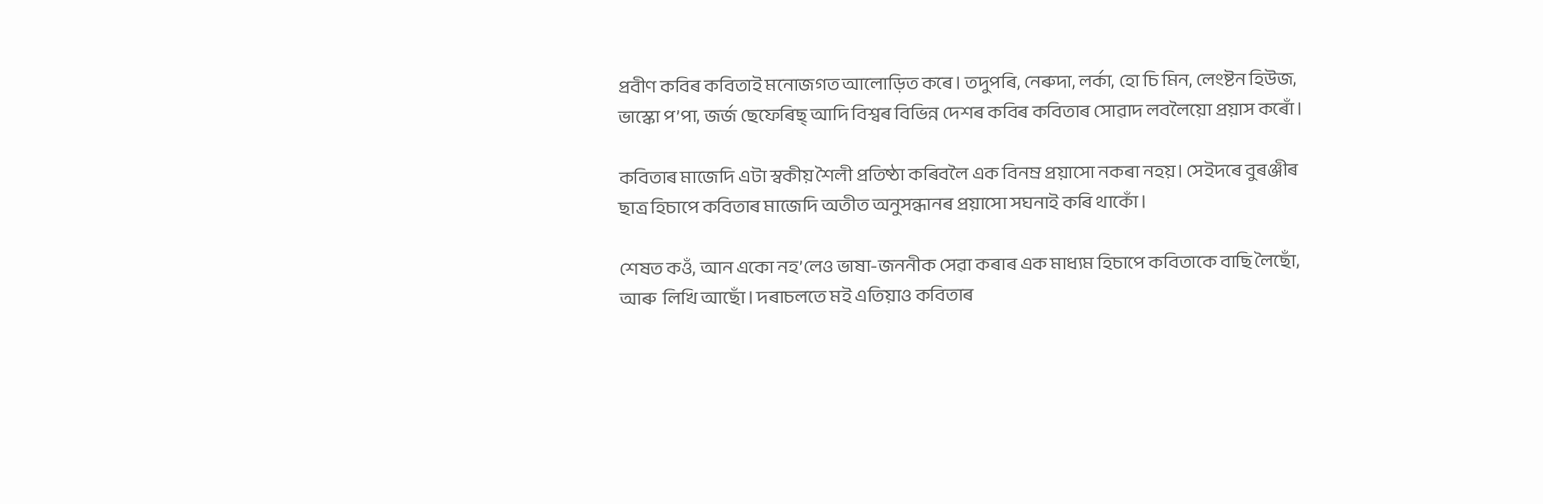প্ৰবীণ কবিৰ কবিতাই মনোজগত আলোড়িত কৰে। তদুপৰি, নেৰুদা, লৰ্কা, হো চি মিন, লেংষ্টন হিউজ, ভাস্কো প’পা, জৰ্জ ছেফেৰিছ্‌ আদি বিশ্বৰ বিভিন্ন দেশৰ কবিৰ কবিতাৰ সোৱাদ লবলৈয়ো প্ৰয়াস কৰোঁ।

কবিতাৰ মাজেদি এটা স্বকীয় শৈলী প্ৰতিষ্ঠা কৰিবলৈ এক বিনম্ৰ প্ৰয়াসো নকৰা নহয়। সেইদৰে বুৰঞ্জীৰ ছাত্ৰ হিচাপে কবিতাৰ মাজেদি অতীত অনুসন্ধানৰ প্ৰয়াসো সঘনাই কৰি থাকোঁ।

শেষত কওঁ, আন একো নহ’লেও ভাষা-জননীক সেৱা কৰাৰ এক মাধ্যম হিচাপে কবিতাকে বাছি লৈছোঁ, আৰু  লিখি আছোঁ। দৰাচলতে মই এতিয়াও কবিতাৰ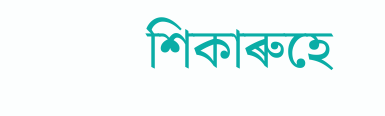শিকাৰুহে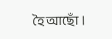হৈ আছোঁ।